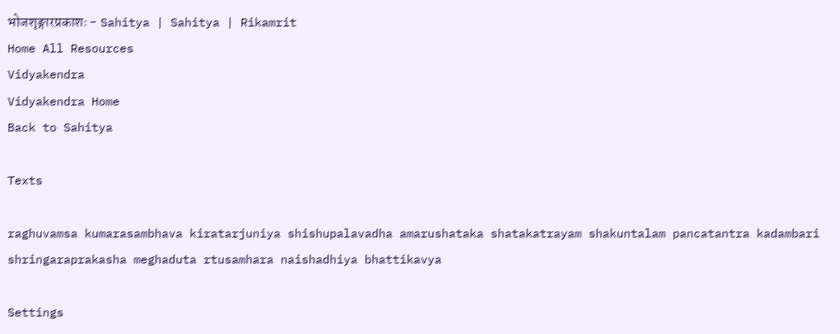भोजशृङ्गारप्रकाशः - Sahitya | Sahitya | Rikamrit
Home All Resources
Vidyakendra
Vidyakendra Home
Back to Sahitya

Texts

raghuvamsa kumarasambhava kiratarjuniya shishupalavadha amarushataka shatakatrayam shakuntalam pancatantra kadambari shringaraprakasha meghaduta rtusamhara naishadhiya bhattikavya

Settings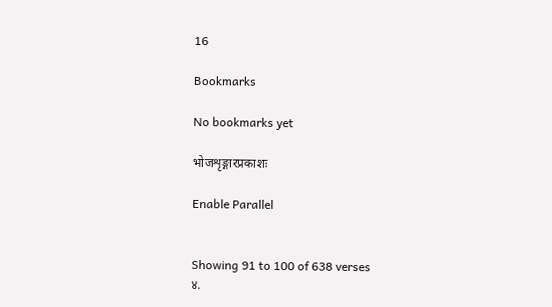16

Bookmarks

No bookmarks yet

भोजशृङ्गारप्रकाशः

Enable Parallel


Showing 91 to 100 of 638 verses
४.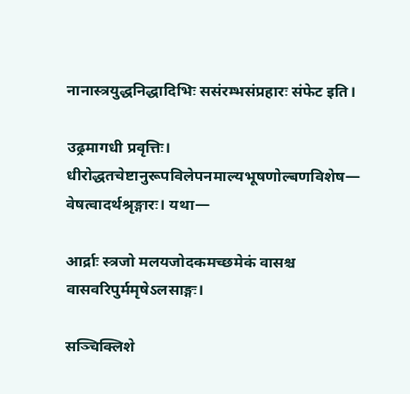नानास्त्रयुद्धनिद्धादिभिः ससंरम्भसंप्रहारः संफेट इति।

उढ्रमागधी प्रवृत्तिः। धीरोद्धतचेष्टानुरूपविलेपनमाल्यभूषणोल्बणविशेष— वेषत्वादर्थश्रृङ्गारः। यथा—

आर्द्राः स्त्रजो मलयजोदकमच्छमेकं वासश्च वासवरिपुर्ममृषेऽलसाङ्गः।

सञ्चिक्लिशे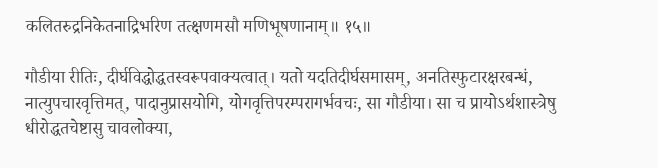कलितरुद्रनिकेतनाद्रिभरिण तत्क्षणमसौ मणिभूषणानाम्॥ १५॥

गौडीया रीतिः, दीर्घविद्धोद्धतस्वरूपवाक्यत्वात्। यतो यदतिदीर्घसमासम्, अनतिस्फुटारक्षरबन्धं, नात्युपचारवृत्तिमत्, पादानुप्रासयोगि, योगवृत्तिपरम्परागर्भवचः, सा गौडीया। सा च प्रायोऽर्थशास्त्रेषु धीरोद्धतचेष्टासु चावलोक्या,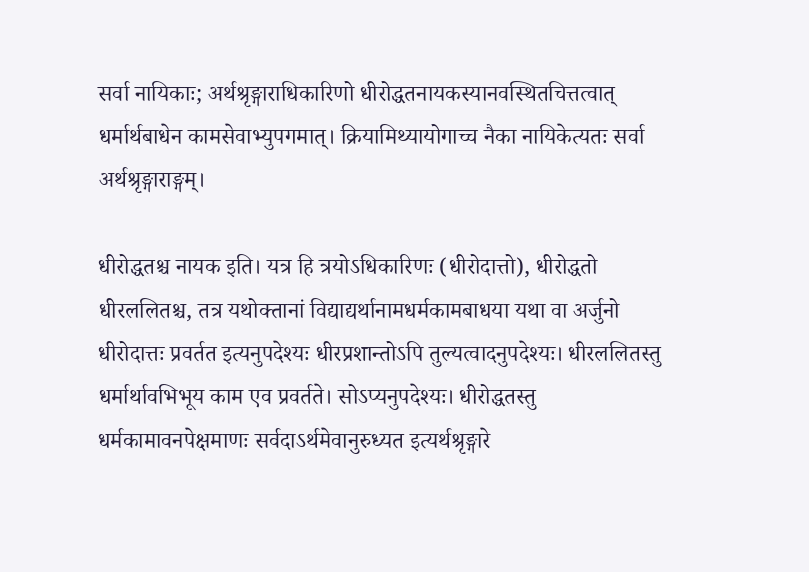सर्वा नायिकाः; अर्थश्रृङ्गाराधिकारिणो धीरोद्धतनायकस्यानवस्थितचित्तत्वात् धर्मार्थबाधेन कामसेवाभ्युपगमात्। क्रियामिथ्यायोगाच्च नैका नायिकेत्यतः सर्वा अर्थश्रृङ्गाराङ्गम्।

धीरोद्धतश्च नायक इति। यत्र हि त्रयोऽधिकारिणः (धीरोदात्तो), धीरोद्धतो धीरललितश्च, तत्र यथोक्तानां विद्याद्यर्थानामधर्मकामबाधया यथा वा अर्जुनो धीरोदात्तः प्रवर्तत इत्यनुपदेश्‍यः धीरप्रशान्तोऽपि तुल्यत्वादनुपदेश्यः। धीरललितस्तु धर्मार्थावभिभूय काम एव प्रवर्तते। सोऽप्यनुपदेश्‍यः। धीरोद्धतस्तु धर्मकामावनपेक्षमाणः सर्वदाऽर्थमेवानुरुध्यत इत्यर्थश्रृङ्गारे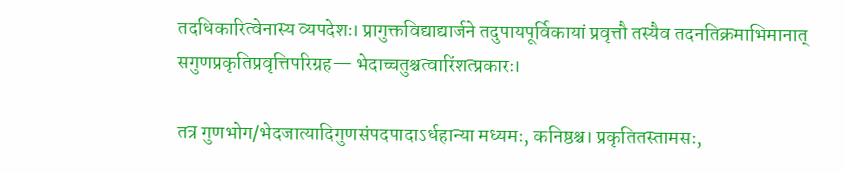तदधिकारित्वेनास्य व्यपदेशः। प्रागुक्तविद्याद्यार्जने तदुपायपूर्विकायां प्रवृत्तौ तस्यैव तदनतिक्रमाभिमानात् सगुणप्रकृतिप्रवृत्तिपरिग्रह— भेदाच्चतुश्चत्वारिंशत्प्रकारः।

तत्र गुणभोग/भेदजात्यादिगुणसंपदपादाऽर्धहान्या मध्यमः, कनिष्ठश्च। प्रकृतितस्तामसः,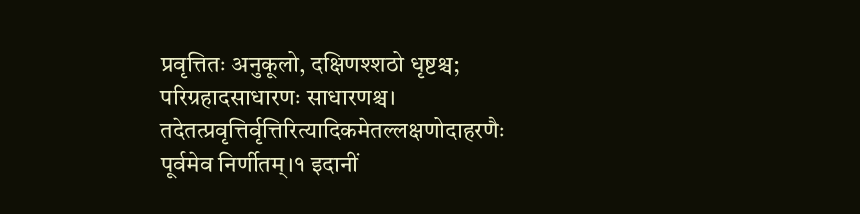प्रवृत्तितः अनुकूलो, दक्षिणश्शठो धृष्टश्च; परिग्रहादसाधारणः साधारणश्च। तदेतत्प्रवृत्तिर्वृत्तिरित्यादिकमेतल्लक्षणोदाहरणैः पूर्वमेव निर्णीतम्।१ इदानीं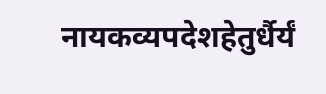नायकव्यपदेशहेतुर्धैर्यं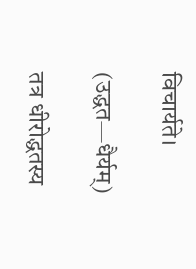विचार्यते।

(उद्धत—धैर्यम्)

तत्र धीरोद्धतस्य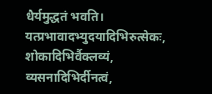धैर्यमुद्धतं भवति। यत्प्रभावादभ्युदयादिभिरुत्सेकः, शोकादिभिर्वैक्लव्यं, व्यसनादिभिर्दीनत्वं,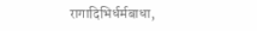रागादिभिर्धर्मबाधा,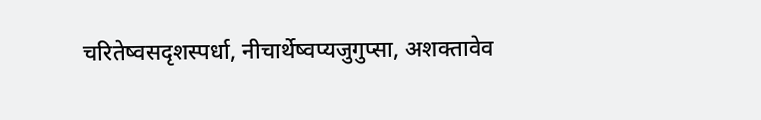चरितेष्वसदृशस्पर्धा, नीचार्थेष्वप्यजुगुप्सा, अशक्तावेव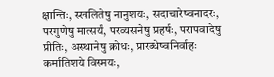क्षान्तिः, स्खलितेषु नानुशयः, सदाचारेष्वनादरः, परगुणेषु मात्सर्यं, परव्यसनेषु प्रहर्षः, परापवादेषु प्रीतिः, अस्थानेषु क्रोधः, प्रारब्धेष्वनिर्वाहः कर्मातिशये विस्मयः,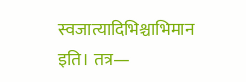स्वजात्यादिभिश्चाभिमान इति। तत्र—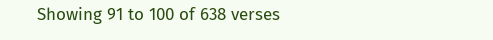Showing 91 to 100 of 638 verses